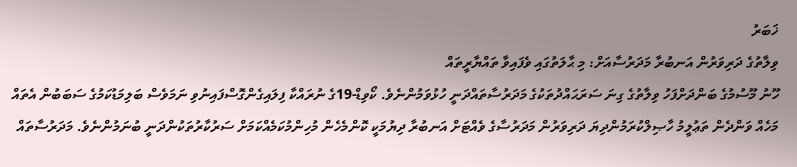ޚަބަރު
ވިލާތުގެ ދަރިވަރުން އަނބުރާ މަދަރުސާއަށް: މި ޙާލަތުގައި ވެފައިވާ ތައްޔާރީތައް
ހޫނު މޫސުމުގެ ބަންދަށްފަހު ވިލާތުގެ ގިނަ ސަރަޙައްދުތަކުގެ މަދަރުސާތައްދަނީ ހުޅުވަމުންނެވެ. ކޯވިޑް-19ގެ ނުރައްކާ ފިލައިގެންގޮސްފައިނުވި ނަމަވެސް ބަލިމަޑުކަމުގެ ސަބަބުން އެތައް މަހެއް ވަންދެން ތަޢުލީމު ހާޞިލްކުރަމުންދިޔަ ދަރިވަރުން މަދަރުސާގެ ވެއްޓަށް އަނބުރާ ދިޔުމަކީ ކޮންމެހެން މުހިންމުކަމެއްކަމަށް ސަރުކާރުތަކުންދަނީ ބުނަމުންނެވެ. މަދަރުސާތައް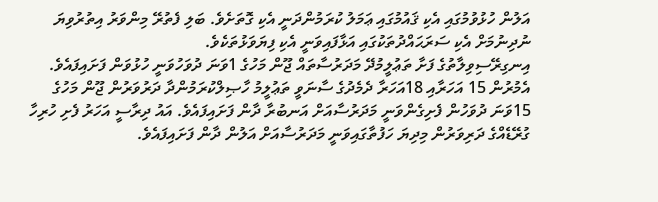އަލުން ހުޅުވުމުގައި އެކި ޤައުމުގައި ޢަމަލު ކުރަމުންދަނީ އެކި ގޮތަށެވެ. ބަލި ފެތުރޭ މިންވަރު އިތުރުވިޔަ ނުދިނުމަށް އެކި ސަރަޙައްދުތަކުގައި އަޅާފައިވަނީ އެކި ފިޔަވަޅުތަކެވެ.
އިނގިރޭސިވިލާތުގެ ފަށާ ތަޢުލީމުދޭ މަދަރުސާތައް ޖޫން މަހުގެ 1ވަނަ ދުވަހުވަނީ ހުޅުވަން ފަށައިފައެވެ. އެމުރުން 15 އަހަރާއި 18އަހަރާ ދެމެދުގެ ސާނަވީ ތަޢުލީމު ހާޞިލްކުރަމުންދާ ދަރުވަރުން ޖޫން މަހުގެ 15ވަނަ ދުވަހުން ފެށިގެންވަނީ މަދަރުސާއަށް އަނބުރާ ދާން ފަށައިފައެވެ. އައު ދިރާސީ އަހަރު ފެށި ހުރިހާ ގުރޭޑެއްގެ ދަރިވަރުން މިދިޔަ ހަފުތާގައިވަނީ މަދަރުސާއަށް އަލުން ދާން ފަށައިފައެވެ.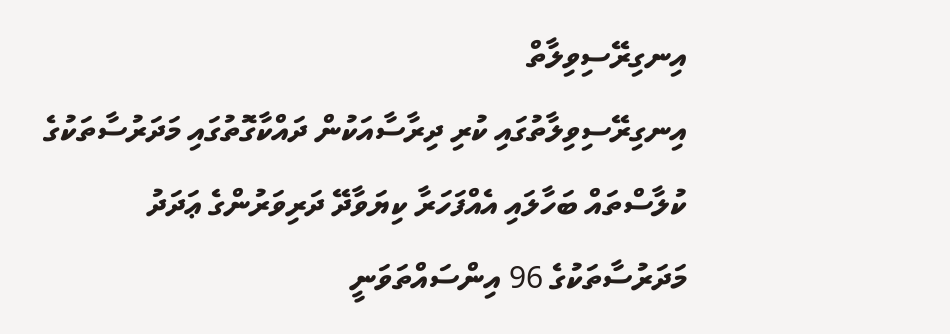އިނގިރޭސިވިލާތް
އިނގިރޭސިވިލާތުގައި ކުރި ދިރާސާއަކުން ދައްކާގޮތުގައި މަދަރުސާތަކުގެ ކުލާސްތައް ބަހާލައި އެއްފަހަރާ ކިޔަވާދޭ ދަރިވަރުންގެ ޢަދަދު މަދަރުސާތަކުގެ 96 އިންސައްތަވަނީ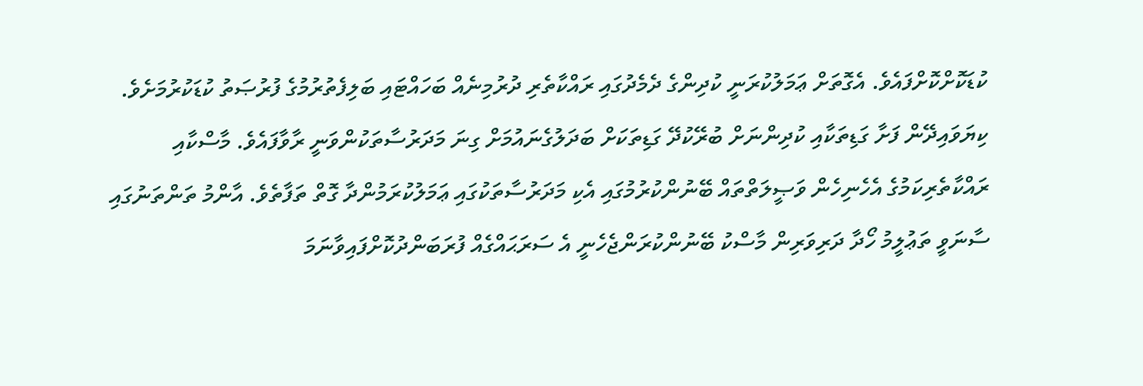ކުޑަކޮށްކޮށްފައެވެ. އެގޮތަށް ޢަމަލުކުރަނީ ކުދިންގެ ދެމެދުގައި ރައްކާތެރި ދުރުމިނެއް ބަހައްޓައި ބަލިފެތުރުމުގެ ފުރުޞަތު ކުޑަކުރުމަށެވެ. ކިޔަވައިދޭން ފަށާ ގަޑިތަކާއި ކުދިންނަށް ބުރޭކުދޭ ގަޑިތަކަށް ބަދަލުގެނައުމަށް ގިނަ މަދަރުސާތަކުންވަނީ ރާވާފައެވެ. މާސްކާއި ރައްކާތެރިކަމުގެ އެހެނިހެން ވަޞީލަތްތައް ބޭނުންކުރުމުގައި އެކި މަދަރުސާތަކުގައި ޢަމަލުކުރަމުންދާ ގޮތް ތަފާތެވެ. އާންމު ތަންތަނުގައި ސާނަވީ ތަޢުލީމު ހޯދާ ދަރިވަރިން މާސްކު ބޭނުންކުރަންޖެހެނީ އެ ސަރަޙައްގެއް ފުރަބަންދުކޮށްފައިވާނަމަ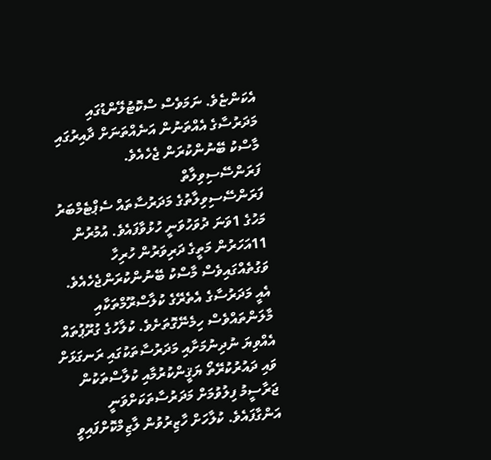އެކަންޏެވެ. ނަމަވެސް ސްކޮޓުލޭންޑުގައި މަދަރުސާގެ އެއްތަނުން އަނެއްތަނަށް ދާއިރުގައި މާސްކު ބޭނުންކުރަން ޖެހެއެވެ.
ފަރަންސޭސިވިލާތް
ފަރަންސޭސިވިލާތުގެ މަދަރުސާތައް ސެޕްޓެމްބަރު މަހުގެ 1ވަނަ ދުވަހުވަނީ ހުޅުވާފައެވެ. އުމުރުން 11އަހަރުން މަތީގެ ދަރިވަރުން ހުރިހާ ވަގުތެއްގައިވެސް މާސްކު ބޭނުންކުރަންޖެހެއެވެ. އެއީ މަދަރުސާގެ އެތެރޭގެ ކުލާސްރޫމްތަކާއި މާލަންތައްވެސް ހިމެނޭގޮތަށެވެ. ކުލާހުގެ ގުރޫޕުތައް އެއްވިޔަ ނުދިނުމަށާއި މަދަރުސާތަކުގައި ރަނގަޅަށް ވައި ދައުރުކުރޭތޯ ޔަޤީންކުރުމާއި ކުލާސްތަކުން ޖަރާސީމު ފިލުވުމަށް މަދަރުސާތަކަށްވަނީ އަންގާފައެވެ. ކުލާހަށް ހާޒިރުވުން ލާޒިމްކޮށްފައިވީ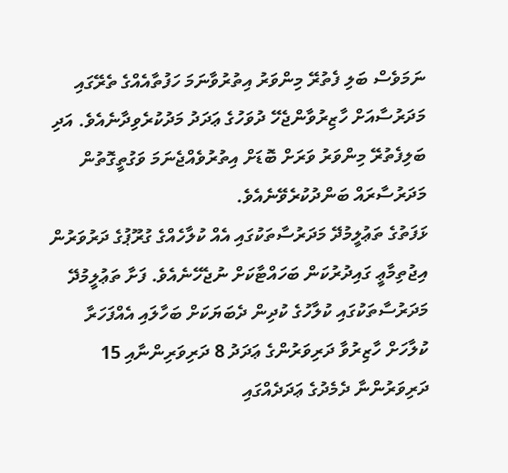ނަމަވެސް ބަލި ފެތުރޭ މިންވަރު އިތުރުވާނަމަ ހަފުތާއެއްގެ ތެރޭގައި މަދަރުސާއަށް ހާޒިރުވާންޖެހޭ ދުވަހުގެ ޢަދަދު މަދުކުރެވިދާނެއެވެ. އަދި ބަލިފެތުރޭ މިންވަރު ވަރަށް ބޮޑަށް އިތުރުވެއްޖެނަމަ ވަގުތީގޮތުން މަދަރުސާރައް ބަންދުކުރެވޭނެއެވެ.
ޅަފަތުގެ ތަޢުލީމުދޭ މަދަރުސާތަކުގައި އެއް ކުލާހެއްގެ ގުރޫޕުގެ ދަރުވަރުން އިޖުތިމާޢީ ގައިދުރުކަން ބަހައްޓާކަށް ނުޖެހޭނެއެވެ. ފަށާ ތަޢުލީމުދޭ މަދަރުސާތަކުގައި ކުލާހުގެ ކުދިން ދެބަޔަކަށް ބަހާލައި އެއްފަހަރާ ކުލާހަށް ހާޒިރުވާ ދަރިވަރުންގެ ޢަދަދު 8 ދަރިވަރިންނާއި 15 ދަރިވަރުންނާ ދެމެދުގެ ޢަދަދެއްގައި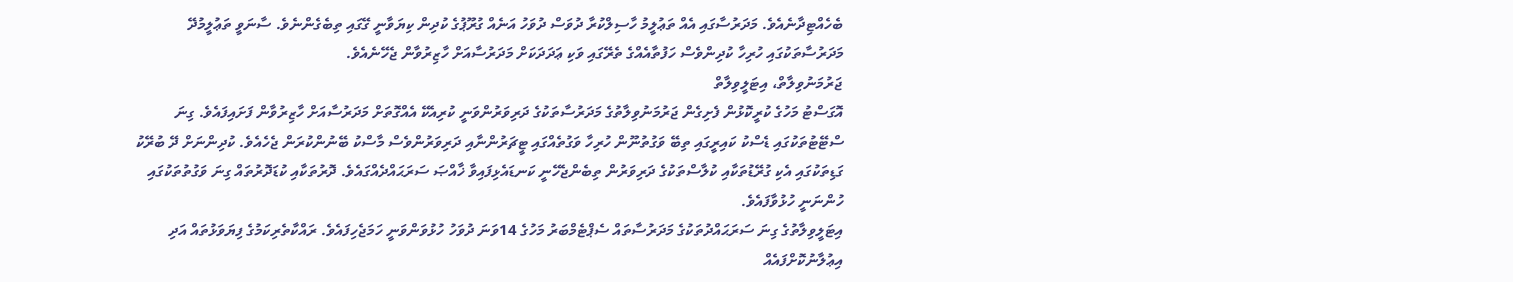ބެހެއްޓިދާނެއެވެ. މަދަރުސާގައި އެއް ތަޢުލީމު ހާސިލްކުރާ ދުވަސް ދުވަހު އަނެއް ގުރޫޕުގެ ކުދިން ކިޔަވާނީ ގޭގައި ތިބެގެންނެވެ. ސާނަވީ ތަޢުލީމުދޭ މަދަރުސާތަކުގައި ހުރިހާ ކުދިންވެސް ހަފުތާއެއްގެ ތެރޭގައި ވަކި ޢަދަދަކަށް މަދަރުސާއަށް ހާޒިރުވާން ޖެހޭނެއެވެ.
ޖަރުމަނުވިލާތް، އިޓަލީވިލާތް
އޮގަސްޓު މަހުގެ ކުރީކޮޅުން ފެށިގެން ޖަރުމަނުވިލާތުގެ މަދަރުސާތަކުގެ ދަރިވަރުންވަނީ ކުރިއެކޭ އެއްގޮތަށް މަދަރުސާއަށް ހާޒިރުވާން ފަށައިފައެވެ. ގިނަ ސްޓޭޓުތަކުގައި ޑެސްކު ކައިރީގައި ތިބޭ ވަގުތުނޫން ހުރިހާ ވަގުތެއްގައި ޓީޗަރުންނާއި ދަރިވަރުންވެސް މާސްކު ބޭނުންކުރަން ޖެހެއެވެ. ކުދިންނަށް ދޭ ބުރޭކު ގަޑިތަކުގައި އެކި ގުރޭޑުތަކާއި ކުލާސްތަކުގެ ދަރިވަރުން ތިބެންޖެހޭނީ ކަނޑައެޅިފައިވާ ޚާއްޞަ ސަރަޙައްދެއްގައެވެ. ދޮރުތަކާއި ކުޑަދޮރުތައް ގިނަ ވަގުތުތަކުގައި ހުންނަނީ ހުޅުވާފައެވެ.
އިޓަލީވިލާތުގެ ގިނަ ސަރަޙައްދުތަކުގެ މަދަރުސާތައް ސެޕްޓެމްބަރު މަހުގެ 14ވަނަ ދުވަހު ހުޅުވަންވަނީ ހަމަޖެހިފައެވެ. ރައްކާތެރިކަމުގެ ފިޔަވަޅުތައް އަދި އިޢުލާނުކޮށްފައެއް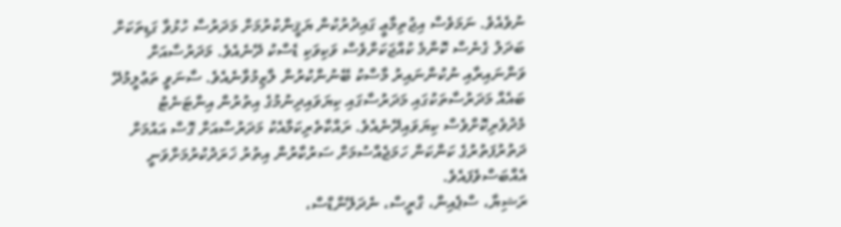ނުވެއެވެ. ނަމަވެސް އިޖުތިމާޢީ ގައިދުރުކުން ޔަޤީންކުރުމަށް މަދަރުސާ ހުޅުވާ ގަޑިތަކަށް ބަދަލު ގެނެސް ކޮންމެ ކުއްޖަކަށްވެސް ވަކިވަކި ޑެސްކު ދޭނެއެވެ. މަދަރުސާއަށް ވަންނައިރާއި ނުކުންނައިރު މާސްކު ބޭނުންކުރުން ލާޒިމުވާނެއެވެ. ސާނަވީ ތަޢުލީމުދޭ ބައެއް މަދަރުސާތަކުގައި މަދަރުސާގައި ކިޔަވައިދިނުމުގެ އިތުރުން އިންޓަނެޓު މެދުވެރިކޮށްވެސް ކިޔަވައިދޭނެއެވެ. ރައްކާތެރިކަމާއެކު މަދަރުސާއަށް ގޮސް އައުމަށް ދަތުރުފަތުރުގެ ކަންކަން ހަމަޖެއްސުމަށް ސަރުކާރުން އިތުރު ޚަރަދުކުރުމަށްވަނީ އެއްބަސްވެފައެވެ.
ރަޝިޔާ، ސްޕެއިން، ގްރީސް، ނެދަލޭންޑްސް،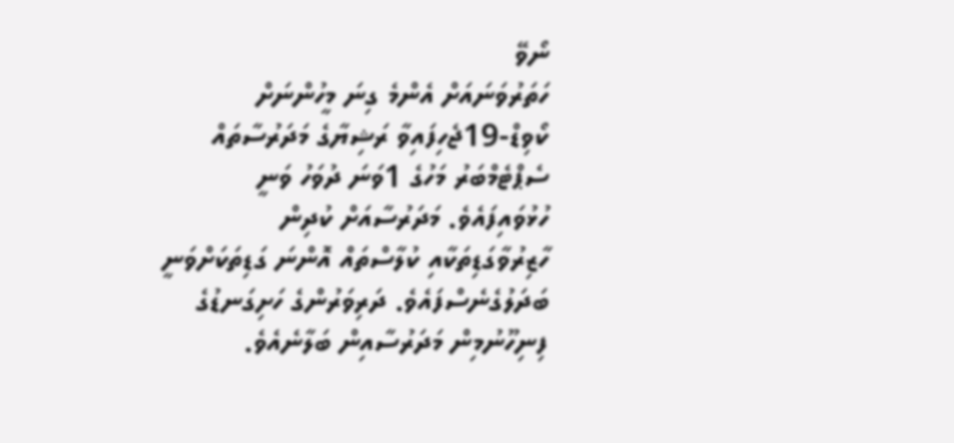ނޯވޭ
ހަތަރުވަނައަށް އެންމެ ގިނަ މީހުންނަށް ކޯވިޑް-19ޖެހިފައިވާ ރަޝިޔާގެ މަދަރުސާތައް ސެޕްޓެމްބަރު މަހުގެ 1ވަނަ ދުވަހު ވަނީ ހުޅުވައިފައެވެ. މަދަރުސާއަށް ކުދިން ހާޒިރުވާގަޑިތަކާއި ކުލާސްތައް އޮންނަ ގަޑިތަކަށްވަނީ ބަދަލުގެނެސްފައެވެ. ދަރިވަރުންގެ ހަށިގަނޑުގެ ފިނިހޫނުމިން މަދަރުސާއިން ބަލާނެއެވެ.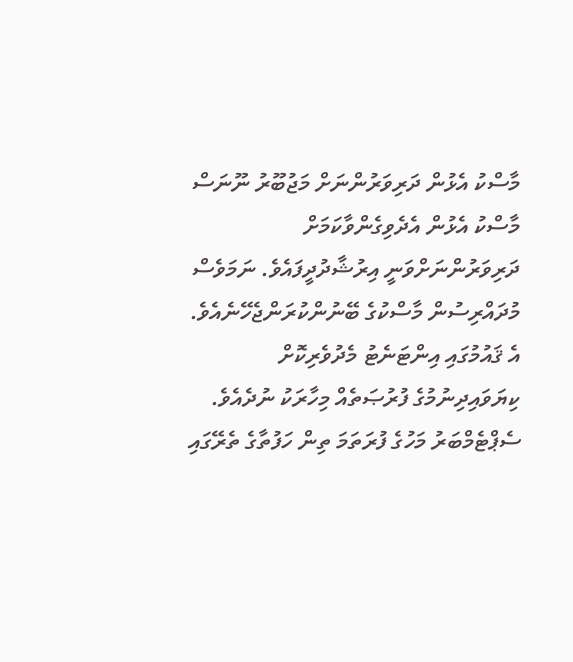މާސްކު އެޅުން ދަރިވަރުންނަށް މަޖުބޫރު ނޫނަސް މާސްކު އެޅުން އެދެވިގެންވާކަމަށް ދަރިވަރުންނަށްވަނީ އިރުޝާދުދީފައެވެ. ނަމަވެސް މުދައްރިސުން މާސްކުގެ ބޭނުންކުރަންޖެހޭނެއެވެ. އެ ޤައުމުގައި އިންޓަނެޓު މެދުވެރިކޮށް ކިޔަވައިދިނުމުގެ ފުރުޞަތެއް މިހާރަކު ނުދެއެވެ.
ސެޕްޓެމްބަރު މަހުގެ ފުރަތަމަ ތިން ހަފުތާގެ ތެރޭގައި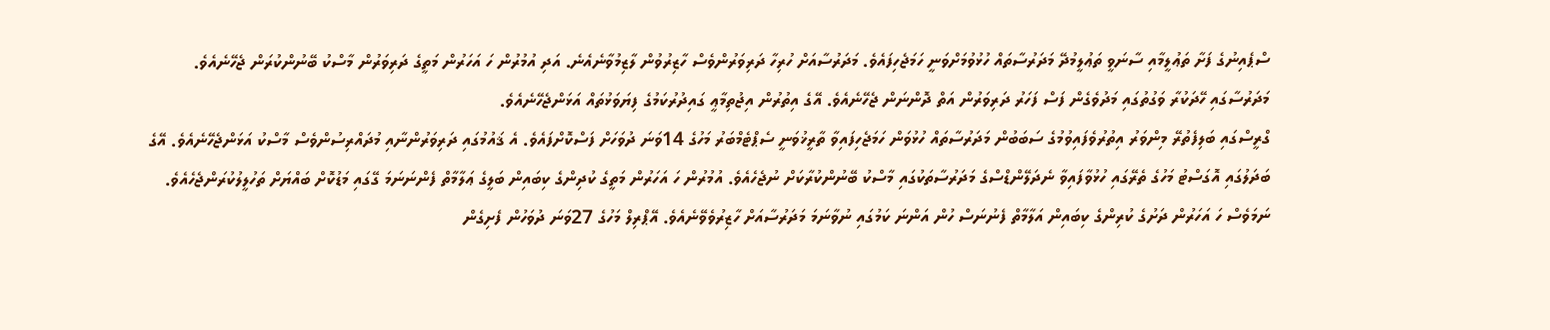ސްޕެއިނުގެ ފަށާ ތަޢުލީމާއި ސާނަވީ ތަޢުލީމުދޭ މަދަރުސާތައް ހުޅުވުމަށްވަނީ ހަމަޖެހިފައެވެ. މަދަރުސާއަށް ހުރިހާ ދަރިވަރުންވެސް ހާޒިރުވުން ލާޒިމުވާނެއެނެ. އަދި އުމުރުން ހަ އަހަރުން މަތީގެ ދަރިވަރުން މާސްކު ބޭނުންކުރަން ޖެހޭނެއެވެ. މަދަރުސާގައި ހޭދަކުރާ ވަގުތުގައި މަދުވެގެން ފަސް ފަހަރު ދަރިވަރުން އަތް ދޮންނަން ޖެހޭނެއެވެ. އޭގެ އިތުރުން އިޖުތިމާޢީ ގައިދުރުކަމުގެ ފިޔަވަޅުތައް އަޅަންޖެހޭނެއެވެ.
ގްރީސްގައި ބަލިފެތުރޭ މިންވަރު އިތުރުވެފައިވުމުގެ ސަބަބުން މަދަރުސާތައް ހުޅުވަން ހަމަޖެހިފައިވާ ތާރީޚުވަނީ ސެޕްޓެމްބަރު މަހުގެ 14ވަނަ ދުވަހަށް ފަސްކޮށްފައެވެ. އެ ޤައުމުގައި ދަރިވަރުންނާއި މުދައްރިސުންވެސް މާސްކު އަޅަންޖެހޭނެއެވެ. އޭގެ ބަދަލުގައި އޮގަސްޓު މަހުގެ ތެރޭގައި ހުޅުވާފައިވާ ނެދަލޭންޑްސްގެ މަދަރުސާތަކުގައި މާސްކު ބޭނުންކުރާކަށް ނުޖެހެއެވެ. އުމުރުން ހަ އަހަރުން މަތީގެ ކުދިންގެ ކިބައިން ބަލީގެ ޢަލާމާތް ފެންނަނަމަ ގޭގައި މަޑުކޮށް ބައްޔަށް ތަހުލީލުކުރަންޖެހެއެވެ. ނަމަވެސް ހަ އަހަރުން ދަށުގެ ކުރިންގެ ކިބައިން އަލާމާތް ފެނުނަސް ހުން އަންނަ ކަމުގައި ނުވާނަމަ މަދަރުސާއަށް ހާޒިރުވެވޭނެއެވެ. އޭޕްރިލް މަހުގެ 27ވަނަ ދުވަހުން ފެށިގެން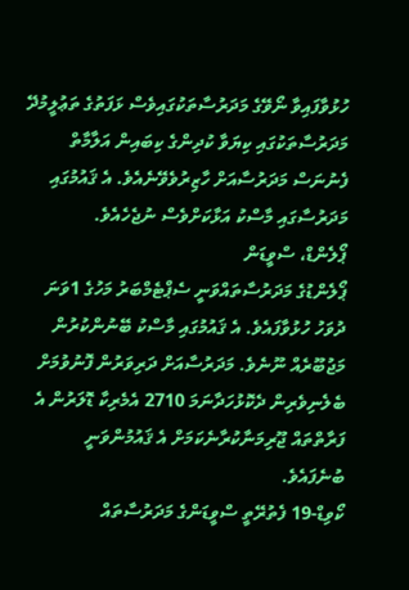ހުޅުވާފައިވާ ނޯވޭގެ މަދަރުސާތަކުގައިވެސް ޅަފަތުގެ ތަޢުލީމުދޭ މަދަރުސާތަކުގައި ކިޔަވާ ކުދިންގެ ކިބައިން އަލާމާތް ފެނުނަސް މަދަރުސާއަށް ހާޒިރުވެވޭނެއެވެ. އެ ޤައުމުގައި މަދަރުސާގައި މާސްކު އަޅާކަށްވެސް ނުޖެހެއެވެ.
ޕޯލެންޑް، ސްވީޑަން
ޕޯލެންޑުގެ މަދަރުސާތައްވަނީ ސެޕްޓެމްބަރު މަހުގެ 1ވަނަ ދުވަހު ހުޅުވާފައެވެ. އެ ޤައުމުގައި މާސްކު ބޭނުންކުރުން މަޖުބޫރެއް ނޫނެވެ. މަދަރުސާއަށް ދަރިވަރުން ފޮނުވުމަށް ބެލެނިވެރިން ދެކޮޅުހަދާނަމަ 2710 އެމެރިކާ ޑޮލަރުން އެ ފަރާތްތައް ޖޫރިމަނާކުރާނެކަމަށް އެ ޤައުމުންވަނީ ބުނެފައެވެ.
ކޯވިޑް-19 ފެތުރޭތީ ސްވީޑަންގެ މަދަރުސާތައް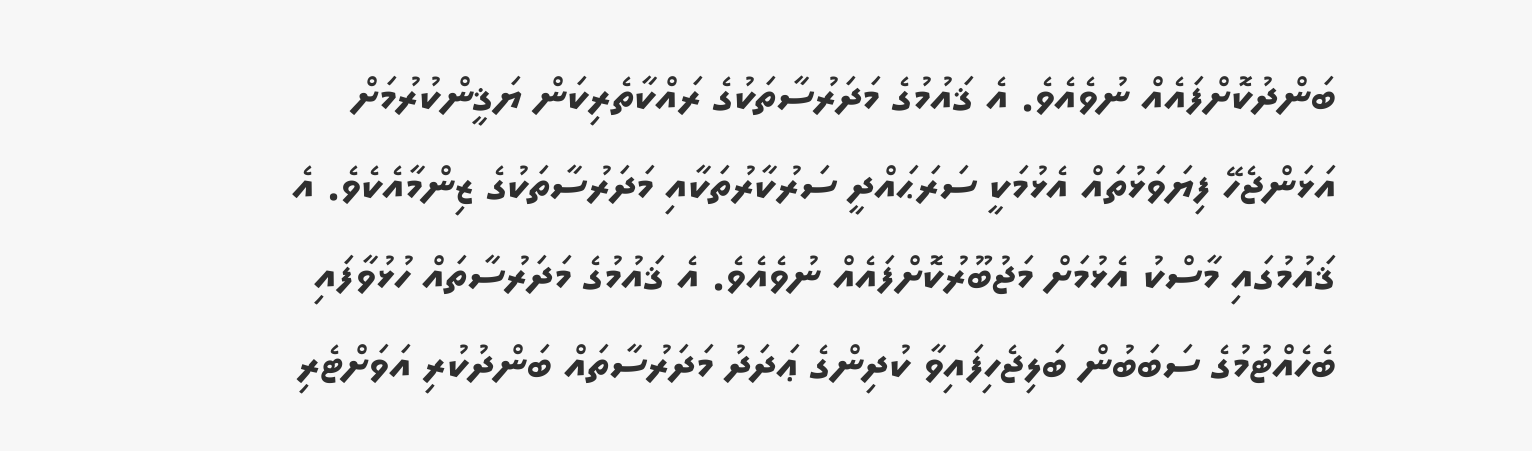ބަންދުކޮށްފައެއް ނުވެއެވެ. އެ ޤައުމުގެ މަދަރުސާތަކުގެ ރައްކާތެރިކަން ޔަޤީންކުރުމަށް އަޅަންޖެހޭ ފިޔަވަޅުތައް އެޅުމަކީ ސަރަޙައްދީ ސަރުކާރުތަކާއި މަދަރުސާތަކުގެ ޒިންމާއެކެވެ. އެ ޤައުމުގައި މާސްކު އެޅުމަށް މަޖުބޫރުކޮށްފައެއް ނުވެއެވެ. އެ ޤައުމުގެ މަދަރުސާތައް ހުޅުވާފައި ބެހެއްޓުމުގެ ސަބަބުން ބަލިޖެހިފައިވާ ކުދިންގެ ޢަދަދު މަދަރުސާތައް ބަންދުކުރި އަވަށްޓެރި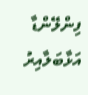ފިންލޭންޑާ އަޅާބަލާއިރު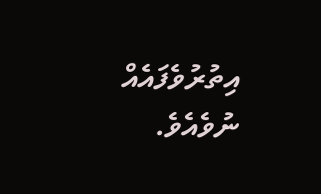އިތުރުވެފައެއް ނުވެއެވެ.